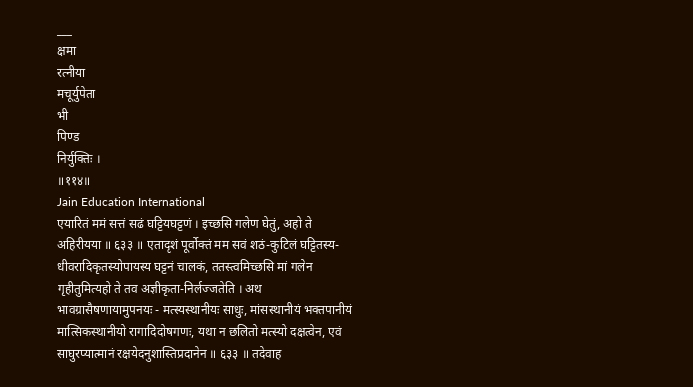___
क्षमा
रत्नीया
मचूर्युपेता
भी
पिण्ड
निर्युक्तिः ।
॥११४॥
Jain Education International
एयारितं ममं सत्तं सढं घट्टियघट्टणं । इच्छसि गलेण घेतुं, अहो ते अहिरीयया ॥ ६३३ ॥ एतादृशं पूर्वोक्तं मम सवं शठं-कुटिलं घट्टितस्य- धीवरादिकृतस्योपायस्य घट्टनं चालकं, ततस्त्वमिच्छसि मां गलेन गृहीतुमित्यहो ते तव अज्ञीकृता-निर्लज्जतेति । अथ भावग्रासैषणायामुपनयः - मत्स्यस्थानीयः साधुः, मांसस्थानीयं भक्तपानीयं मात्सिकस्थानीयो रागादिदोषगणः, यथा न छलितो मत्स्यो दक्षत्वेन, एवं साघुरप्यात्मानं रक्षयेदनुशास्तिप्रदानेन ॥ ६३३ ॥ तदेवाह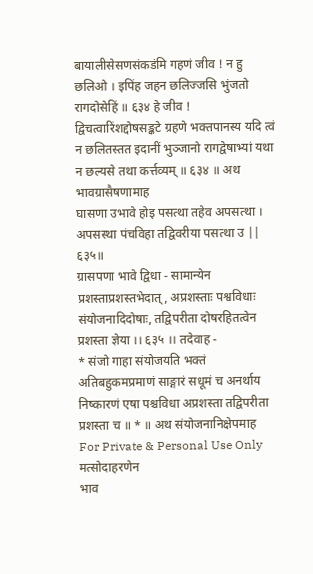बायालीसेसणसंकडंमि गहणं जीव ! न हु छलिओ । इपिंह जहन छलिज्जसि भुंजतो रागदोसेहिं ॥ ६३४ हे जीव ! द्विचत्वारिंशद्दोषसङ्कटे ग्रहणे भक्तपानस्य यदि त्वं न छलितस्तत इदानीं भुञ्जानो रागद्वेषाभ्यां यथा न छल्यसे तथा कर्त्तव्यम् ॥ ६३४ ॥ अथ भावग्रासैषणामाह
घासणा उभावे होइ पसत्था तहेव अपसत्था । अपसस्था पंचविहा तद्विवरीया पसत्था उ || ६३५॥
ग्रासपणा भावे द्विधा - सामान्येन प्रशस्ताप्रशस्तभेदात्, अप्रशस्ताः पश्वविधाः संयोजनादिदोषाः, तद्विपरीता दोषरहितत्वेन प्रशस्ता ज्ञेया ।। ६३५ ।। तदेवाह -
* संजो गाहा संयोजयति भक्तं अतिबहुकमप्रमाणं साङ्गारं सधूमं च अनर्थाय निष्कारणं एषा पश्चविधा अप्रशस्ता तद्विपरीता प्रशस्ता च ॥ * ॥ अथ संयोजनानिक्षेपमाह
For Private & Personal Use Only
मत्सोदाहरणेन
भाव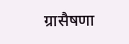ग्रासैषणा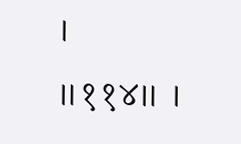।
॥११४॥ ।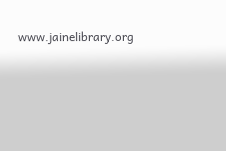www.jainelibrary.org